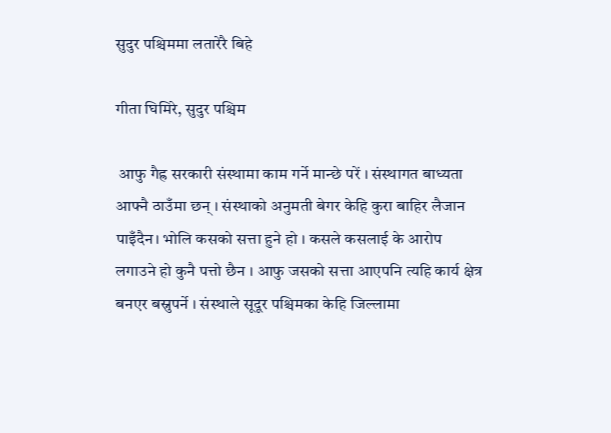सुदुर पश्चिममा लतारेरै बिहे

गीता घिमिरे, सुदुर पश्चिम

 आफु गैह्र सरकारी संस्थामा काम गर्ने मान्छे परें । संस्थागत बाध्यता आफ्नै ठाउँमा छन् । संस्थाको अनुमती बेगर केहि कुरा बाहिर लैजान पाइँदैन। भोलि कसको सत्ता हुने हो । कसले कसलाई के आरोप लगाउने हो कुनै पत्तो छैन । आफु जसको सत्ता आएपनि त्यहि कार्य क्षेत्र बनएर बस्नुपर्ने । संस्थाले सूदूर पश्चिमका केहि जिल्लामा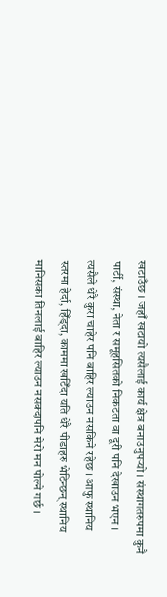खटाउँछ । जहाँ खटायो त्यसैलाई कार्य क्षेत्र बनाउनुपर्‍यो । संस्थागतरुपमा कुनै पार्टी, संस्था, नेता र समूहसितको निकटता वा दूरी पनि देखाउन भएन । त्यसैले धेरै कुरा चाहेर पनि बाहिर ल्याउन नसकिने रहेछ । आफु स्थानिय स्तरमा हेर्दा, हिँड्दा, काममा खटिँदा यति धेरै पीडाहरु भेटिन्छन् स्थानिय मानिसका तिनलाई बाहिर ल्याउन नसक्दापनि मेरो मन पोल्ने गर्छ ।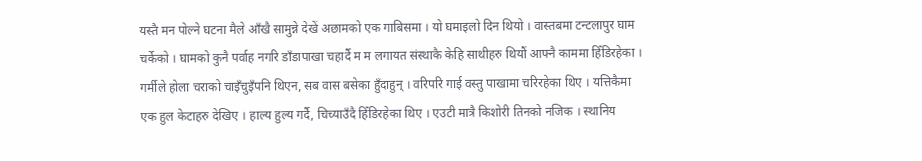यस्तै मन पोल्ने घटना मैले आँखै सामुन्ने देखें अछामको एक गाबिसमा । यो घमाइलो दिन थियो । वास्तबमा टन्टलापुर घाम चर्केको । घामको कुनै पर्वाह नगरि डाँडापाखा चहार्दै म म लगायत संस्थाकै केहि साथीहरु थियौं आफ्नै काममा हिँडिरहेका । गर्मीले होला चराको चाइँचुइँपनि थिएन, सब वास बसेका हुँदाहुन् । वरिपरि गाई वस्तु पाखामा चरिरहेका थिए । यत्तिकैमा एक हुल केटाहरु देखिए । हाल्य हुल्य गर्दै, चिच्याउँदै हिँडिरहेका थिए । एउटी मात्रै किशोरी तिनको नजिक । स्थानिय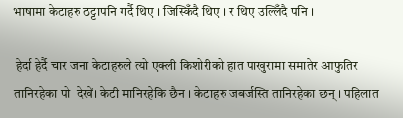भाषामा केटाहरु ठट्टापनि गर्दै थिए । जिस्किँदै थिए । र थिए उल्लिँदै पनि ।

 हेर्दा हेर्दै चार जना केटाहरुले त्यो एक्ली किशोरीको हात पाखुरामा समातेर आफुतिर तानिरहेका पो  देखें। केटी मानिरहेकि छैन । केटाहरु जबर्जस्ति तानिरहेका छन् । पहिलात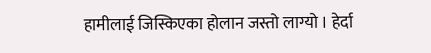हामीलाई जिस्किएका होलान जस्तो लाग्यो । हेर्दा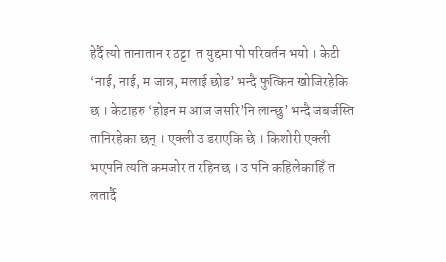हेर्दै त्यो तानातान र ठट्टा  त युद्दमा पो परिवर्तन भयो । केटी ‘नाई, नाई, म जान्न, मलाई छोड’ भन्दै फुत्किन खोजिरहेकि छ । केटाहरु ‘होइन म आज जसरि’नि लान्छु’ भन्दै जबर्जस्ति तानिरहेका छन् । एक्ली उ डराएकि छे । किशोरी एक्ली भएपनि त्यति कमजोर त रहिनछ । उ पनि कहिलेकाहिँ त लतार्दै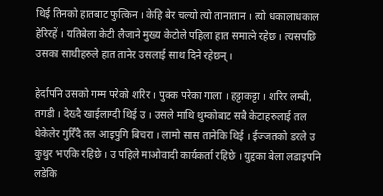थिई तिनको हातबाट फुत्किन । केहि बेर चल्यो त्यो तानातान । त्यो धकालाधकाल हेरिरहें । यतिबेला केटी लैजाने मुख्य केटोले पहिला हात समात्ने रहेछ । त्यसपछि उसका साथीहरुले हात तानेर उसलाई साथ दिने रहेछन् ।

हेर्दापनि उसको गम्म परेको शरिर । पुक्क परेका गाला । हट्टाकट्टा । शरिर लम्बी, तगडी । देख्दै खाईलाग्दी थिई उ । उसले माथि थुम्कोबाट सबै केटाहरुलाई तल धेकेलेर गुर्रिँदै तल आइपुगि बिचरा । लामो सास तानेकि थिई । ईज्जतको डरले उ कुथुर भएकि रहिछे । उ पहिले माओवादी कार्यकर्ता रहिछे । युद्दका बेला लडाइपनि लडेकि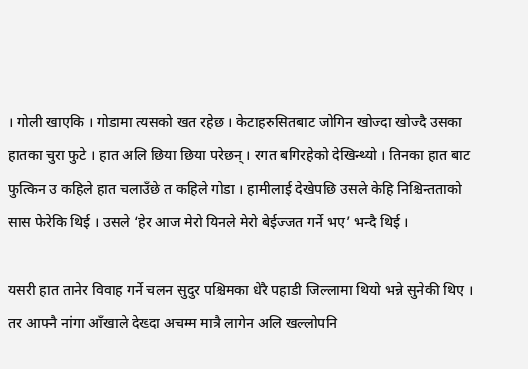। गोली खाएकि । गोडामा त्यसको खत रहेछ । केटाहरुसितबाट जोगिन खोज्दा खोज्दै उसका हातका चुरा फुटे । हात अलि छिया छिया परेछन् । रगत बगिरहेको देखिन्थ्यो । तिनका हात बाट फुत्किन उ कहिले हात चलाउँछे त कहिले गोडा । हामीलाई देखेपछि उसले केहि निश्चिन्तताको सास फेरेकि थिई । उसले ‘हेर आज मेरो यिनले मेरो बेईज्जत गर्ने भए’ भन्दै थिई ।

यसरी हात तानेर विवाह गर्ने चलन सुदुर पश्चिमका धेरै पहाडी जिल्लामा थियो भन्ने सुनेकी थिए । तर आफ्नै नांगा आँखाले देख्दा अचम्म मात्रै लागेन अलि खल्लोपनि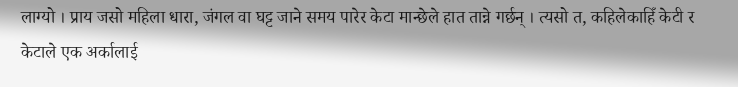लाग्यो । प्राय जसो महिला धारा, जंगल वा घट्ट जाने समय पारेर केटा मान्छेले हात तान्ने गर्छन् । त्यसो त, कहिलेकाहिँ केटी र केटाले एक अर्कालाई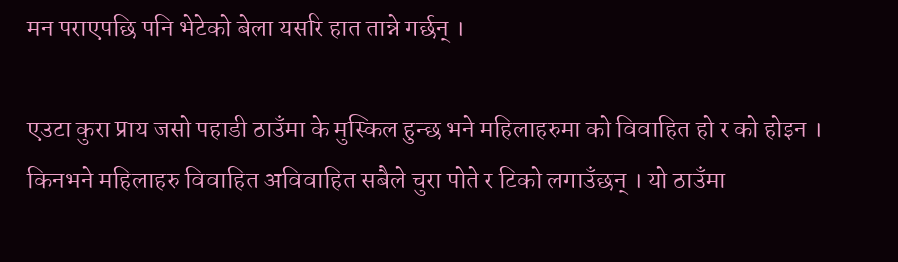मन पराएपछि पनि भेटेको बेला यसरि हात तान्ने गर्छन् ।

एउटा कुरा प्राय जसो पहाडी ठाउँमा के मुस्किल हुन्छ भने महिलाहरुमा को विवाहित हो र को होइन । किनभने महिलाहरु विवाहित अविवाहित सबैले चुरा पोते र टिको लगाउँछन् । यो ठाउँमा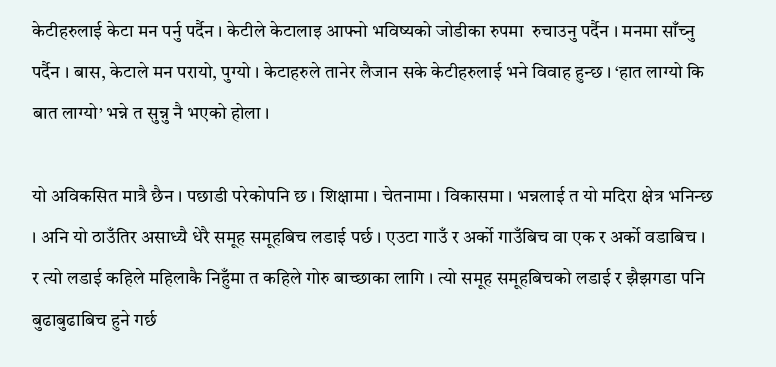केटीहरुलाई केटा मन पर्नु पर्दैन । केटीले केटालाइ आफ्नो भविष्यको जोडीका रुपमा  रुचाउनु पर्दैन । मनमा साँच्नु पर्दैन । बास, केटाले मन परायो, पुग्यो । केटाहरुले तानेर लैजान सके केटीहरुलाई भने विवाह हुन्छ । ‘हात लाग्यो कि बात लाग्यो’ भन्ने त सुन्नु नै भएको होला ।

यो अविकसित मात्रै छैन । पछाडी परेकोपनि छ । शिक्षामा । चेतनामा । विकासमा । भन्नलाई त यो मदिरा क्षेत्र भनिन्छ । अनि यो ठाउँतिर असाध्यै धेरै समूह समूहबिच लडाई पर्छ । एउटा गाउँ र अर्को गाउँबिच वा एक र अर्को वडाबिच । र त्यो लडाई कहिले महिलाकै निहुँमा त कहिले गोरु बाच्छाका लागि । त्यो समूह समूहबिचको लडाई र झैझगडा पनि बुढाबुढाबिच हुने गर्छ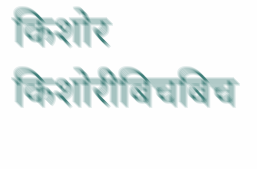किशोर किशोरीबिचबिच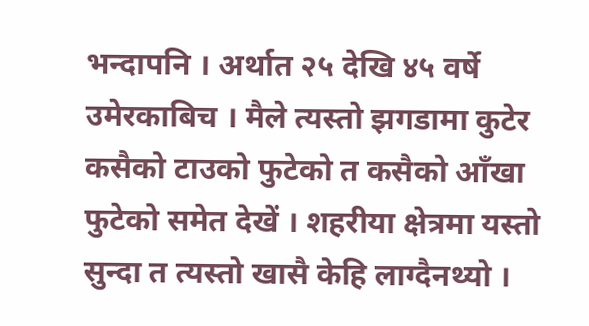भन्दापनि । अर्थात २५ देखि ४५ वर्षे उमेरकाबिच । मैले त्यस्तो झगडामा कुटेर कसैको टाउको फुटेको त कसैको आँखा फुटेको समेत देखें । शहरीया क्षेत्रमा यस्तो सुन्दा त त्यस्तो खासै केहि लाग्दैनथ्यो ।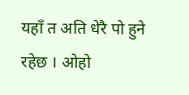यहाँ त अति धेरै पो हुने रहेछ । ओहो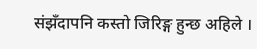संझँदापनि कस्तो जिरिङ्ग हुन्छ अहिले ।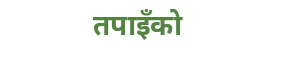तपाइँको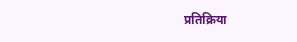प्रतिक्रिया